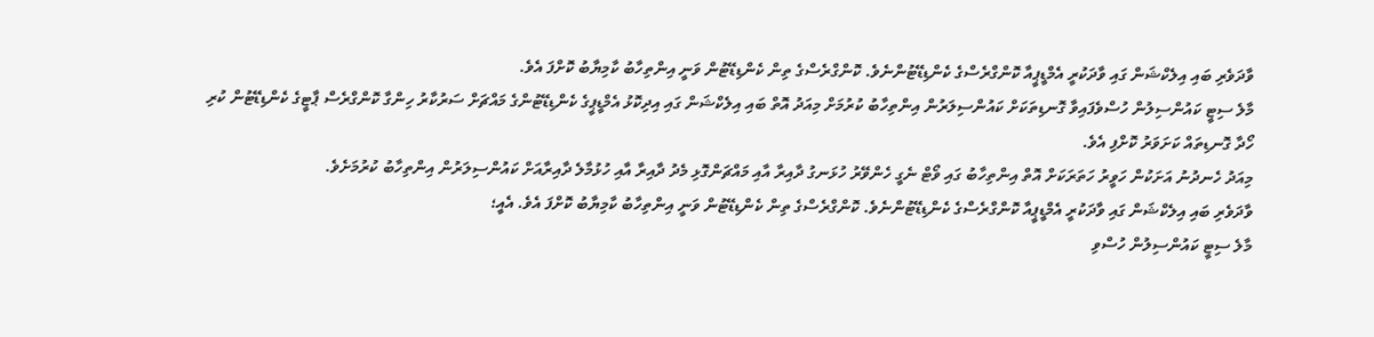ވާދަވެރި ބައި އިލެކްޝަން ގައި ވާދަކުރީ އެމްޑީޕީއާ ކޮންގްރެސްގެ ކެންޑިޑޭޓުންނެވެ. ކޮންގްރެސްގެ ތިން ކެންޑިޑޭޓުން ވަނީ އިންތިހާބު ކާމިޔާބު ކޮށްފަ އެވެ.
މާލެ ސިޓީ ކައުންސިލުން ހުސްވެފައިވާ ގޮނޑިތަކަށް ކައުންސިލަރުން އިންތިހާބު ކުރުމަށް މިއަދު އޮތް ބައި އިލެކްޝަން ގައި އިދިކޮޅު އެމްޑީޕީގެ ކެންޑިޑޭޓުންގެ މައްޗަށް ސަރުކާރު ހިންގާ ކޮންގްރެސް ޕާޓީގެ ކެންޑިޑޭޓުން ކުރި ހޯދާ ގޮނޑިތައް ކަށަވަރު ކޮށްފި އެވެ.
މިއަދު ހެނދުނު އަށަކުން ހަވީރު ހަތަރަކަށް އޮތް އިންތިހާބު ގައި ވޯޓް ނެގީ ހެންވޭރު ހުޅަނގު ދާއިރާ އާއި މައްޗަންގޮޅި މެދު ދާއިރާ އާއި ހުޅުމާލެ ދާއިރާއަށް ކައުންސިލަރުން އިންތިހާބު ކުރުމަށެވެ.
ވާދަވެރި ބައި އިލެކްޝަން ގައި ވާދަކުރީ އެމްޑީޕީއާ ކޮންގްރެސްގެ ކެންޑިޑޭޓުންނެވެ. ކޮންގްރެސްގެ ތިން ކެންޑިޑޭޓުން ވަނީ އިންތިހާބު ކާމިޔާބު ކޮށްފަ އެވެ. އެއީ؛
މާލެ ސިޓީ ކައުންސިލުން ހުސްވި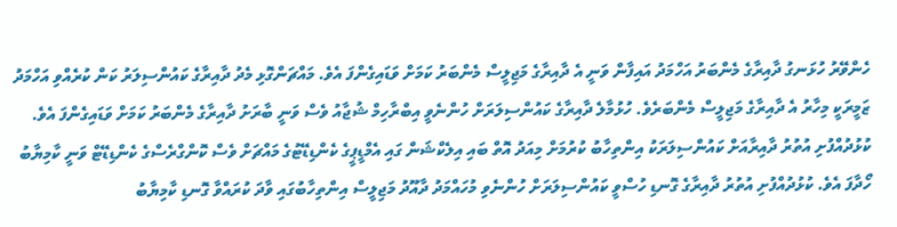ހެންވޭރު ހުޅަނގު ދާއިރާގެ މެންބަރު އަހްމަދު އައިފާން ވަނީ އެ ދާއިރާގެ މަޖިލީސް މެންބަރު ކަމަށް ވަޑައިގެންފަ އެވެ. މައްޗަންގޮޅި މެދު ދާއިރާގެ ކައުންސިލަރު ކަން ކުރެއްވި އަހްމަދު ޒަމީރަކީ މިހާރު އެ ދާއިރާގެ މަޖިލީސް މެންބަރެވެ. ހުޅުމާލެ ދާއިރާގެ ކައުންސިލަރަށް ހުންނެވީ އިބްރާހިމް ޝުޖާއު ވެސް ވަނީ ބާރަށު ދާއިރާގެ މެންބަރު ކަމަށް ވަޑައިގެންފަ އެވެ.
ކުޅުދުއްފުށި އުތުރު ދާއިރާއަށް ކައުންސިލަރަކު އިންތިހާބު ކުރުމަށް މިއަދު އޮތް ބައި އިލެކްޝަން ގައި އެމްޑީޕީގެ ކެންޑިޑޭޓުގެ މައްޗަށް ވެސް ކޮންގްރެސްގެ ކެންޑިޑޭޓް ވަނީ ކާމިޔާބު ހޯދާފަ އެވެ. ކުޅުދުއްފުށި އުތުރު ދާއިރާގެ ގޮނޑި ހުސްވީ ކައުންސިލަރަށް ހުންނެވި މުހައްމަދު ދާއޫދު މަޖިލީސް އިންތިހާބުގައި ވާދަ ކުރައްވާ ގޮނޑި ކާމިޔާބު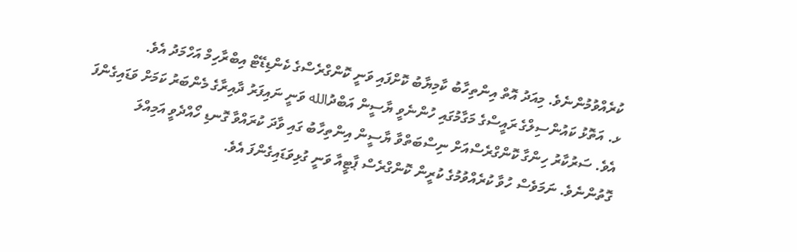ކުރެއްވުމުންނެވެ. މިއަދު އޮތް އިންތިހާބު ކާމިޔާބު ކޮށްފައި ވަނީ ކޮންގްރެސްގެ ކެންޑިޑޭޓް އިބްރާހިމް އަހްމަދު އެވެ.
ޅ. އަތޮޅު ކައުންސިލްގެ ރައީސްގެ މަގާމުގައި ހުންނެވީ ޔާސީން އަބްދުالله ވަނީ ނައިފަރު ދާއިރާގެ މެންބަރު ކަމަށް ވަޑައިގެންފަ އެވެ. ސަރުކާރު ހިންގާ ކޮންގްރެސްއަށް ނިސްބަތްވާ ޔާސީން އިންތިހާބު ގައި ވާދަ ކުރައްވާ ގޮނޑި ހޯއްދެވީ އަމިއްލަ ގޮތުންނެވެ. ނަމަވެސް ހުވާ ކުރެއްވުމުގެ ކުރީން ކޮންގްރެސް ޕާޓީއާ ވަނީ ގުޅިވަޑައިގެންފަ އެވެ.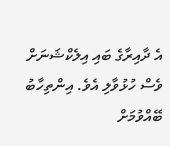އެ ދާއިރާގެ ބައި އިލެކްޝަނަށް ވެސް ހުޅުވާލި އެވެ. އިންތިހާބު ބޭއްވުމަށް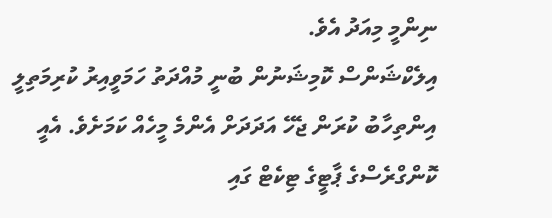ނިންމީ މިއަދު އެވެ.
އިލެކްޝަންސް ކޮމިޝަނުން ބުނީ މުއްދަތު ހަމަވީއިރު ކުރިމަތިލީ އިންތިހާބު ކުރަން ޖެހޭ އަދަދަށް އެންމެ މީހެއް ކަމަށެވެ. އެއީ ކޮންގްރެސްގެ ޕާޓީގެ ޓިކެޓް ގައި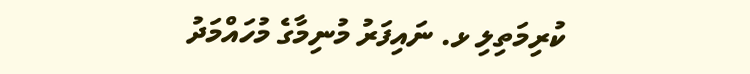ކުރިމަތިލި ޅ. ނައިފަރު މުނިމާގެ މުހައްމަދު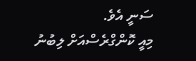ސަނީ އެވެ.
މިއީ ކޮންގްރެސްއަށް ލިބުނު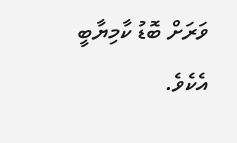ވަރަށް ބޮޑު ކާމިޔާބީ އެކެވެ.